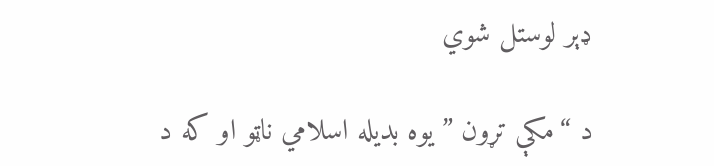ډېر لوستل شوي

د “مکې تړون ” یوه بدیله اسلامي ناټو او که د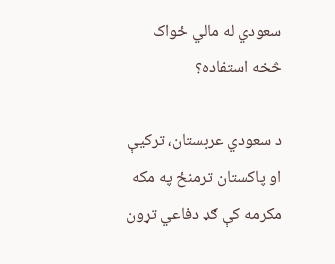سعودي له مالي ځواک څخه استفاده؟

د سعودي عربستان، ترکیې او پاکستان ترمنځ په مکه مکرمه کې ګډ دفاعي تړون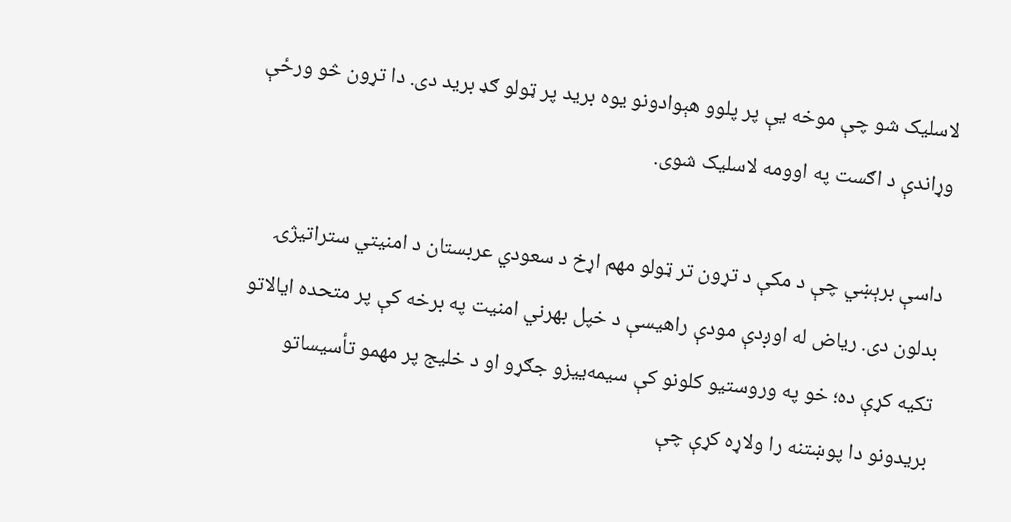لاسلیک شو چې موخه یې پر پلوو هېوادونو یوه برید پر ټولو ګډ برید دی. دا تړون څو ورځې وړاندې د اګست په اوومه لاسلیک شوی.

داسې برېښي چې د مکې د تړون تر ټولو مهم اړخ د سعودي عربستان د امنیتي ستراتیژۍ بدلون دی. ریاض له اوږدې مودې راهیسې د خپل بهرني امنیت په برخه کې پر متحده ایالاتو تکیه کړې ده؛ خو په وروستیو کلونو کې سیمه‌ییزو جګړو او د خلیج پر مهمو تأسیساتو بریدونو دا پوښتنه را ولاړه کړې چې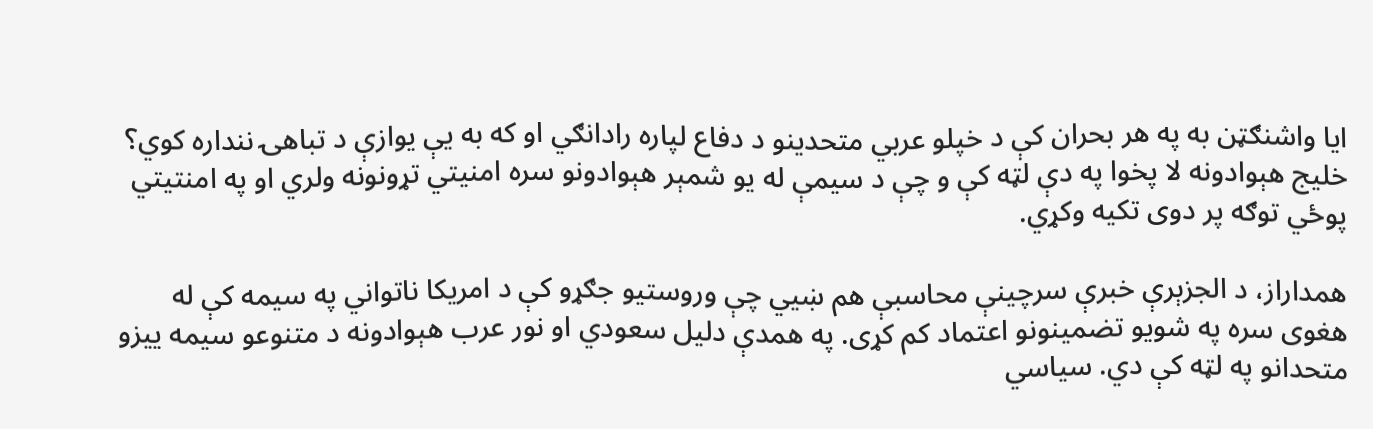ایا واشنګټن به په هر بحران کې د خپلو عربي متحدینو د دفاع لپاره رادانګي او که به یې یوازې د تباهۍ ننداره کوي؟ خلیج هېوادونه لا پخوا په دې لټه کې و چې د سیمې له یو شمېر هېوادونو سره امنیتي تړونونه ولري او په امنتیتي پوځي توګه پر دوی تکیه وکړي.

همداراز، د الجزېرې خبرې سرچینې محاسبې هم ښیي چې وروستیو جګړو کې د امریکا ناتواني په سیمه کې له هغوی سره په شویو تضمینونو اعتماد کم کړی. په همدې دلیل سعودي او نور عرب هېوادونه د متنوعو سیمه ییزو متحدانو په لټه کې دي. سیاسي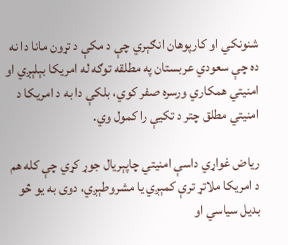شنونکي او کارپوهان انګېري چې د مکې د تړون مانا دا نه ده چې سعودي عربستان په مطلقه توګه له امریکا بېلېږي او امنیتي همکاري ورسره صفر کوي، بلکې دا به د امریکا د امنیتي مطلق چتر د تکیې را کمول وي.

ریاض غواړي داسې امنیتي چاپېریال جوړ کړي چې کله هم د امریکا ملاتړ ترې کمېږي یا مشروطېږي، دوی به یو څو بدیل سیاسي او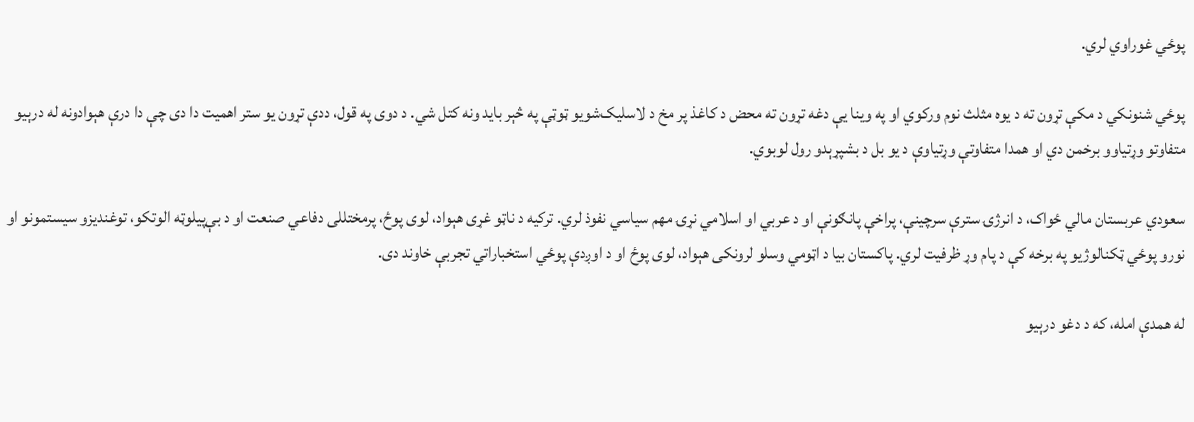پوځي غوراوي لري.

پوځي شنونکي د مکې تړون ته د یوه مثلث نوم ورکوي او په وینا یې دغه تړون ته محض د کاغذ پر مخ د لاسلیک‌شویو ټوټې په څېر باید ونه کتل شي. د دوی په قول، ددې تړون یو ستر اهمیت دا دی چې دا درې هېوادونه له درېیو متفاوتو وړتیاوو برخمن دي او همدا متفاوتې وړتیاوې د یو بل د بشپړېدو رول لوبوي.

سعودي عربستان مالي ځواک، د انرژۍ سترې سرچینې، پراخې پانګونې او د عربي او اسلامي نړۍ مهم سیاسي نفوذ لري. ترکیه د ناټو غړی هېواد، لوی پوځ، پرمختللی دفاعي صنعت او د بې‌پیلوټه الوتکو، توغندیزو سیستمونو او نورو پوځي ټکنالوژیو په برخه کې د پام وړ ظرفیت لري. پاکستان بیا د اټومي وسلو لرونکی هېواد، لوی پوځ او د اوږدې پوځي استخباراتي تجربې خاوند دی.

له همدې امله، که د دغو درېیو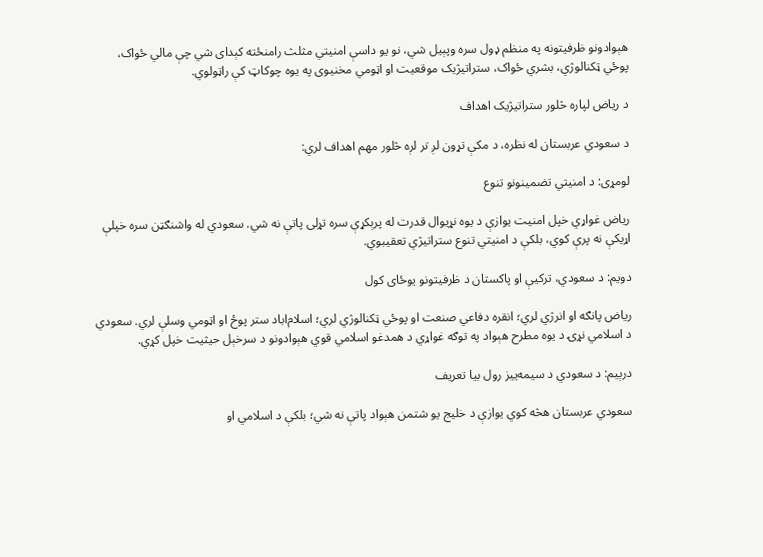هېوادونو ظرفیتونه په منظم ډول سره وپېیل شي، نو یو داسې امنیتي مثلث رامنځته کېدای شي چې مالي ځواک، پوځي ټکنالوژي، بشري ځواک، ستراتیژیک موقعیت او اټومي مخنیوی په یوه چوکاټ کې راټولوي.

د ریاض لپاره څلور ستراتیژیک اهداف

د سعودي عربستان له نظره، د مکې تړون لږ تر لږه څلور مهم اهداف لري:

لومړی: د امنیتي تضمینونو تنوع

ریاض غواړي خپل امنیت یوازې د یوه نړیوال قدرت له پرېکړې سره تړلی پاتې نه شي. سعودي له واشنګټن سره خپلې اړیکې نه پرې کوي، بلکې د امنیتي تنوع ستراتیژي تعقیبوي.

دویم: د سعودي، ترکیې او پاکستان د ظرفیتونو یوځای کول

ریاض پانګه او انرژي لري؛ انقره دفاعي صنعت او پوځي ټکنالوژي لري؛ اسلام‌اباد ستر پوځ او اټومي وسلې لري. سعودي د اسلامي نړۍ د یوه مطرح هېواد په توګه غواړي د همدغو اسلامي قوي هېوادونو د سرخېل حیثیت خپل کړي.

درېیم: د سعودي د سیمه‌ییز رول بیا تعریف

سعودي عربستان هڅه کوي یوازې د خلیج یو شتمن هېواد پاتې نه شي؛ بلکې د اسلامي او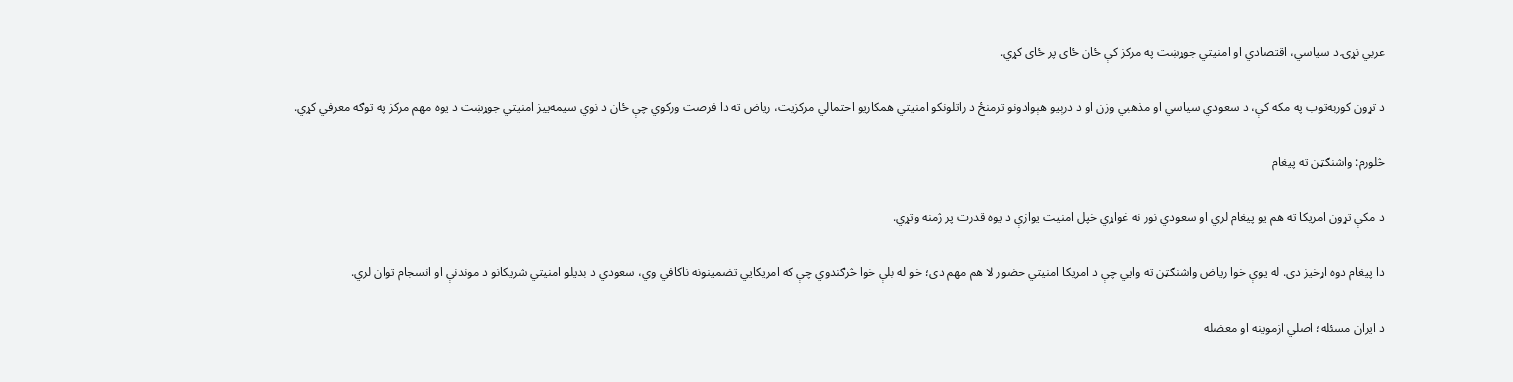عربي نړۍ د سیاسي، اقتصادي او امنیتي جوړښت په مرکز کې ځان ځای پر ځای کړي.

د تړون کوربه‌توب په مکه کې، د سعودي سیاسي او مذهبي وزن او د درېیو هېوادونو ترمنځ د راتلونکو امنیتي همکاریو احتمالي مرکزیت، ریاض ته دا فرصت ورکوي چې ځان د نوي سیمه‌ییز امنیتي جوړښت د یوه مهم مرکز په توګه معرفي کړي.

څلورم: واشنګټن ته پیغام

د مکې تړون امریکا ته هم یو پیغام لري او سعودي نور نه غواړي خپل امنیت یوازې د یوه قدرت پر ژمنه وتړي.

دا پیغام دوه اړخیز دی. له یوې خوا ریاض واشنګټن ته وایي چې د امریکا امنیتي حضور لا هم مهم دی؛ خو له بلې خوا څرګندوي چې که امریکايي تضمینونه ناکافي وي، سعودي د بدیلو امنیتي شریکانو د موندنې او انسجام توان لري.

د ایران مسئله؛ اصلي ازموینه او معضله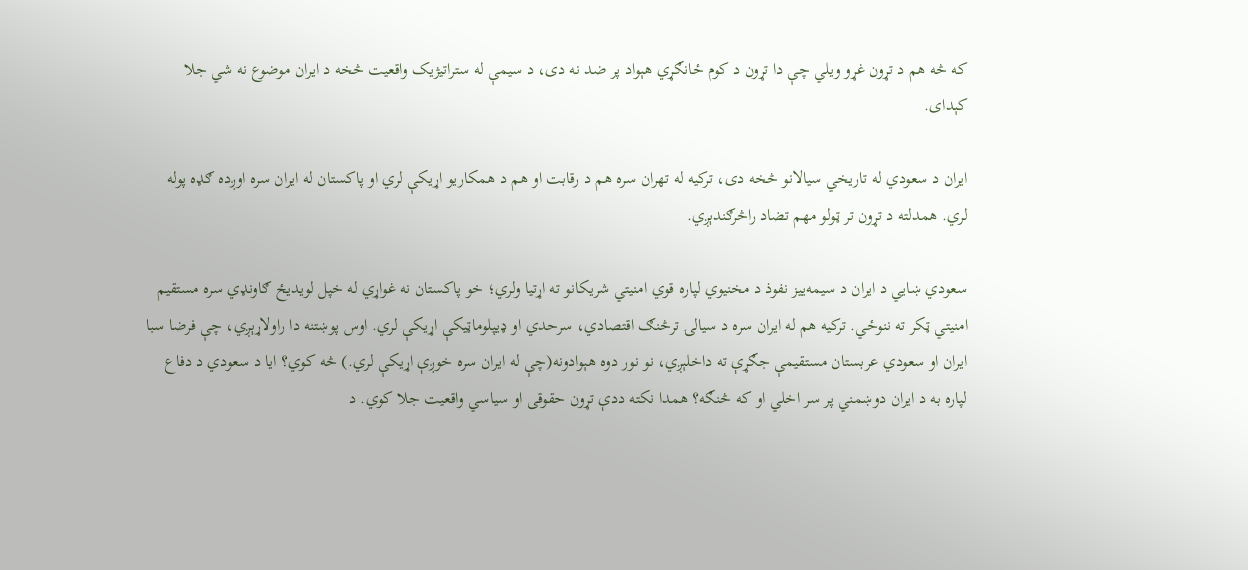که څه هم د تړون غړو ویلي چې دا تړون د کوم ځانګړي هېواد پر ضد نه دی، د سیمې له ستراتیژیک واقعیت څخه د ایران موضوع نه شي جلا کېدای.

ایران د سعودي له تاریخي سیالانو څخه دی، ترکیه له تهران سره هم د رقابت او هم د همکاریو اړیکې لري او پاکستان له ایران سره اوږده ګډه پوله لري. همدلته د تړون تر ټولو مهم تضاد راڅرګندېږي.

سعودي ښايي د ایران د سیمه‌ییز نفوذ د مخنیوي لپاره قوي امنیتي شریکانو ته اړتیا ولري؛ خو پاکستان نه غواړي له خپل لویدیځ ګاونډي سره مستقیم امنیتي ټکر ته ننوځي. ترکیه هم له ایران سره د سیالۍ ترڅنګ اقتصادي، سرحدي او ډیپلوماټیکې اړیکې لري. اوس پوښتنه دا راولاړېږي، چې فرضا سبا ایران او سعودي عربستان مستقیمې جګړې ته داخلېږي، نو نور دوه هېوادونه(چې له ایران سره خوږې اړیکې لري.) څه کوي؟ ایا د سعودي د دفاع لپاره به د ایران دوښمني پر سر اخلي او که څنګه؟ همدا نکته ددې تړون حقوقی او سیاسي واقعیت جلا کوي. د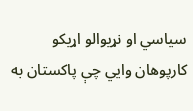سیاسي او نړیوالو اړیکو کارپوهان وایي چې پاکستان به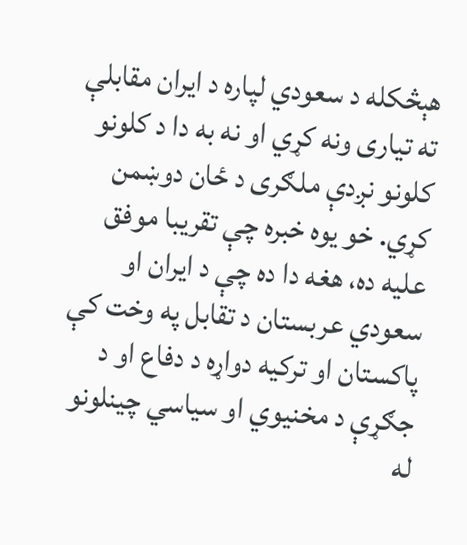هېڅکله د سعودي لپاره د ایران مقابلې ته تیاری ونه کړي او نه به دا د کلونو کلونو نږدې ملګری د ځان دوښمن کړي. خو یوه خبره چې تقریبا موفق علیه ده، هغه دا ده چې د ایران او سعودي عربستان د تقابل په وخت کې پاکستان او ترکیه دواړه د دفاع او د جګړې د مخنیوي او سیاسي چینلونو له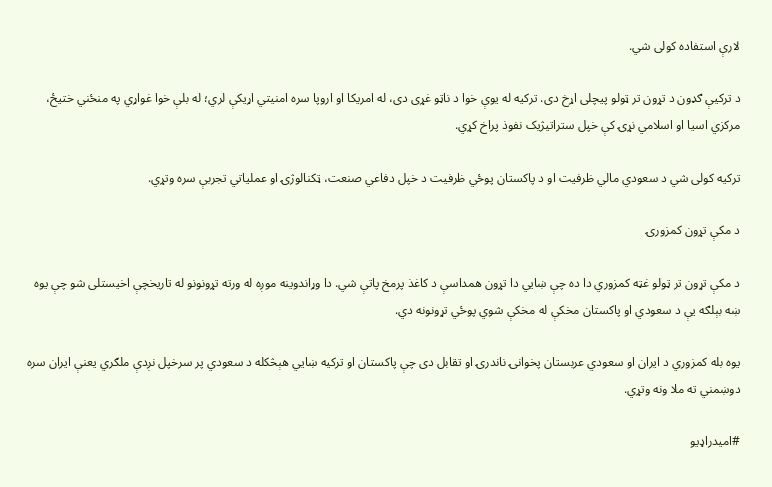لارې استفاده کولی شي.

د ترکیې ګډون د تړون تر ټولو پیچلی اړخ دی. ترکیه له یوې خوا د ناټو غړی دی، له امریکا او اروپا سره امنیتي اړیکې لري؛ له بلې خوا غواړي په منځني ختیځ، مرکزي اسیا او اسلامي نړۍ کې خپل ستراتیژیک نفوذ پراخ کړي.

ترکیه کولی شي د سعودي مالي ظرفیت او د پاکستان پوځي ظرفیت د خپل دفاعي صنعت، ټکنالوژۍ او عملیاتي تجربې سره وتړي.

د مکې تړون کمزورۍ

د مکې تړون تر ټولو غټه کمزوري دا ده چې ښایي دا تړون همداسې د کاغذ پرمخ پاتې شي. دا وړاندوینه موږه له ورته تړونونو له تاریخچې اخیستلی شو چې یوه ښه بېلګه یې د سعودي او پاکستان مخکې له مخکې شوي پوځي تړونونه دي.

یوه بله کمزوري د ایران او سعودي عربستان پخوانۍ ناندرۍ او تقابل دی چې پاکستان او ترکیه ښایي هېڅکله د سعودي پر سرخپل نږدې ملګري یعنې ایران سره دوښمني ته ملا ونه وتړي.

#امیدراډيو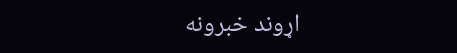اړوند خبرونه